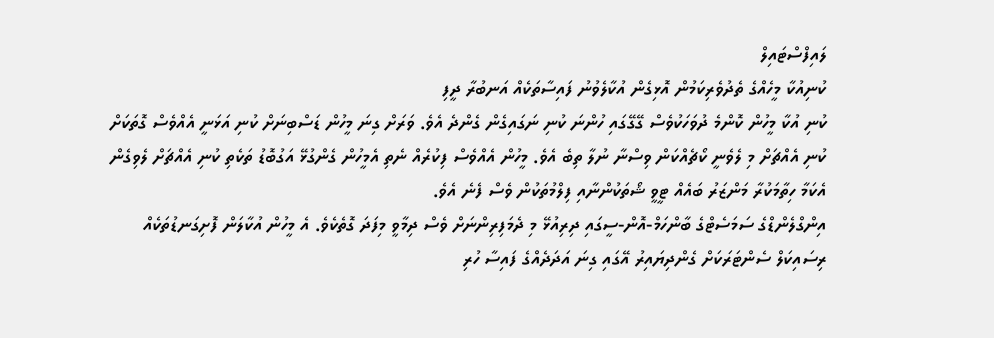ލައިފްސްޓައިލް
ކުނިއުކާ މީހެއްގެ ތެދުވެރިކަމުން އޮޅިގެން އުކާލެވުނު ފައިސާތަކެއް އަނބުރާ ދީފި
ކުނި އުކާ މީހުން ކޮންމެ ދުވަހަކުވެސް ގޭގޭގައި ހުންނަ ކުނި ނަގައިގެން ގެންދެ އެވެ. ވަރަށް ގިނަ މީހުން ޑަސްބިނަށް ކުނި އަޅަނީ އެއްވެސް ގޮތަކަށް ކުނި އެއްޗަށް މި ލެވެނީ ކޯޗެއްކަން ވިސްނާ ނުލާ ތިބެ އެވެ. މީހުން އެއްވެސް ފިކުރެއް ނެތި އެމީހުން ގެންގުޅޭ އަގުބޮޑު ތަކެތި ކުނި އެއްޗަށް ލެވިގެން އެކަމާ ހިތާމަކުރާ މަންޒަރު ބައެއް ޓީވީ ޝޯތަކުންނާއި ފިލްމުތަކުން ވެސް ފެނެ އެވެ.
އިންގްލެންޑްގެ ސަމަސެޓްގެ ބާންހަމް-އޮން-ސީގައި ދިރިއުޅޭ މި ދެމަފިރިންނަށް ވެސް ދިމާވީ މިފަދަ ގޮތެކެވެ. އެ މީހުން އުކާލަން ފޮށިގަނޑުތަކެއް ރިސައިކަލް ސެންޓަރަކަށް ގެންދިޔައިރު އޭގައި ގިނަ އަދަދެއްގެ ފައިސާ ހުރި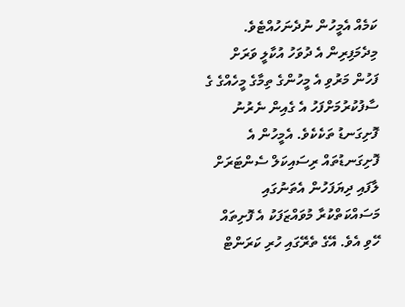ކަމެއް އެމީހުން ނުދެނަހުއްޓެވެ.
މިދެމަފިރިން އެ ދުވަހު އުކާލީ ވަރަށް ފަހުން މަރުވި އެ މީހުންގެ ތިމާގެ މީހެއްގެ ގެ ސާފުކުރުމަށްފަހު އެ ގެއިން ނެރުނު ފޮށިގަނޑު ތަކެކެވެ. އެމީހުން އެ ފޮށިގަނޑުތައް ރިސައިކަލް ސެންޓަރަށް ލާފައި ދިޔަފަހުން އެތަނުގައި މަސައްކަތްކުރާ މުވައްޒަފަކު އެ ފޮށިތައް ހޭވި އެވެ. އޭގެ ތެރޭގައި ހުރި ކަރަންޓް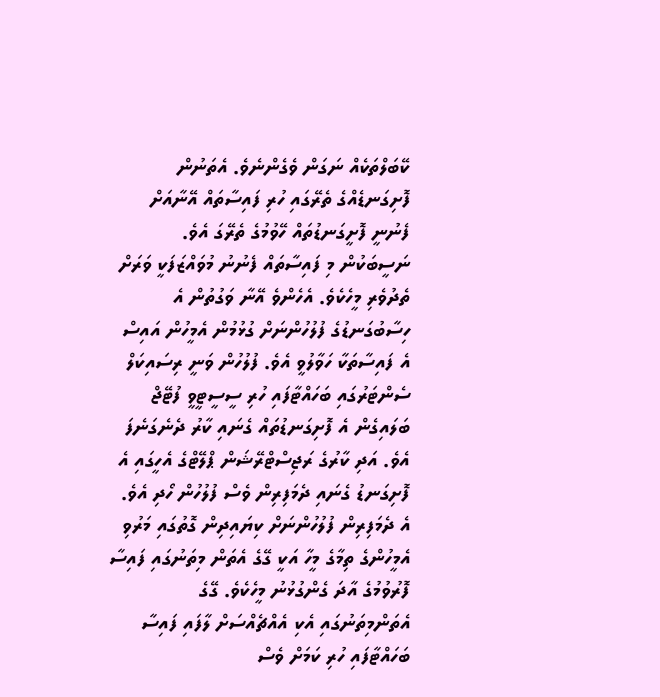ކޭބަލްތަކެއް ނަގަން ވެގެންނެވެ. އެތަނުން ފޮށިގަނޑެއްގެ ތެރޭގައި ހުރި ފައިސާތައް އޭނާއަށް ފެނުނީ ފޮށީގަނޑުތައް ހޭވުމުގެ ތެރޭގަ އެވެ.
ނަސީބަކުން މި ފައިސާތައް ފެނުނު މުވައްޒަފަކީ ވަރަށް ތެދުވެރި މީހެކެވެ. އެހެންވެ އޭނާ ވަގުތުން އެ ހިސާބުގަނޑުގެ ފުލުހުންނަށް ގުޅުމުން އެމީހުން އައިސް އެ ފައިސާތަކާ ހަވާލުވީ އެވެ. ފުލުހުން ވަނީ ރިސައިކަލް ސެންޓަރުގައި ބަހައްޓާފައި ހުރި ސީސީޓީވީ ފުޓޭޖް ބަލައިގެން އެ ފޮށިގަނޑުތައް ގެނައި ކާރު ދެނެގަނެފަ އެވެ. އަދި ކާރުގެ ރަޖިސްޓްރޭޝަން ޕްލޭޓްގެ އެހީގައި އެ ފޮށިގަނޑު ގެނައި ދެމަފިރިން ވެސް ފުލުހުން ހޯދި އެވެ.
އެ ދެމަފިރިން ފުލުހުންނަށް ކިޔައިދިން ގޮތުގައި މަރުވި އެމީހުންގެ ތިމާގެ މީހާ އަކީ ގޭގެ އެތަން މިތަނުގައި ފައިސާ ފޮރުވުމުގެ އާދަ ގެންގުޅުނު މީހެކެވެ. ގޭގެ އެތަންމިތަނުގައި އެކި އެއްޗެއްސަށް ލާފައި ފައިސާ ބަހައްޓާފައި ހުރި ކަމަށް ވެސް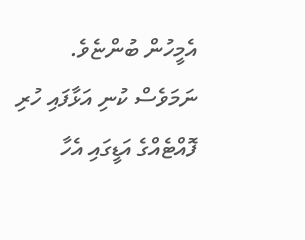އެމީހުން ބުންޏެވެ.
ނަމަވެސް ކުނި އަޅާފައި ހުރި ފޮއްޓެއްގެ އަޑީގައި އެހާ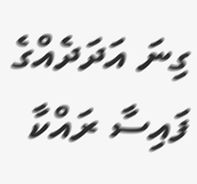ގިނަ އަދަދެއްގެ ފައިސާ ރައްކާ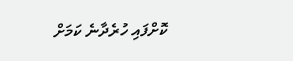ކޮށްފައި ހުރެދާނެ ކަމަށް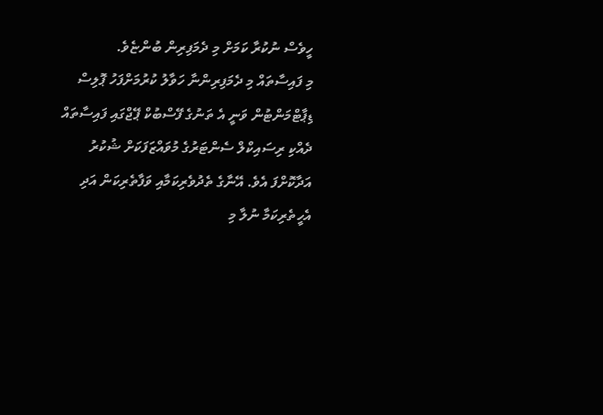ހީވެސް ނުކުރާ ކަމަށް މި ދެމަފިރިން ބުންޏެވެ.
މި ފައިސާތައް މި ދެމަފިރިންނާ ހަވާލު ކުރުމަށްފަހު ޕޮލިސް ޑިޕާޓްމަންޓުން ވަނީ އެ ތަނުގެ ފޭސްބުކް ޕޭޖްގައި ފައިސާތައް ދެއްކި ރިސައިކްލް ސެންޓަރުގެ މުވައްޒަފަކަށް ޝުކުރު އަދާކޮށްފަ އެވެ. އޭނާގެ ތެދުވެރިކަމާއި ވަފާތެރިކަން އަދި އެހީތެރިކަމާ ނުލާ މި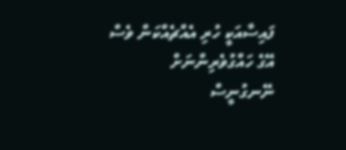ފައިސާއަކީ ހުރި އެއްޗެއްކަން ވެސް އޭގެ ހައްގުވެރިންނަށް ނޭނގުނީސް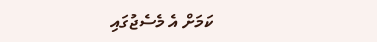ކަމަށް އެ މެސެޖުގައި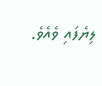ލިޔެފައި ވެއެވެ.